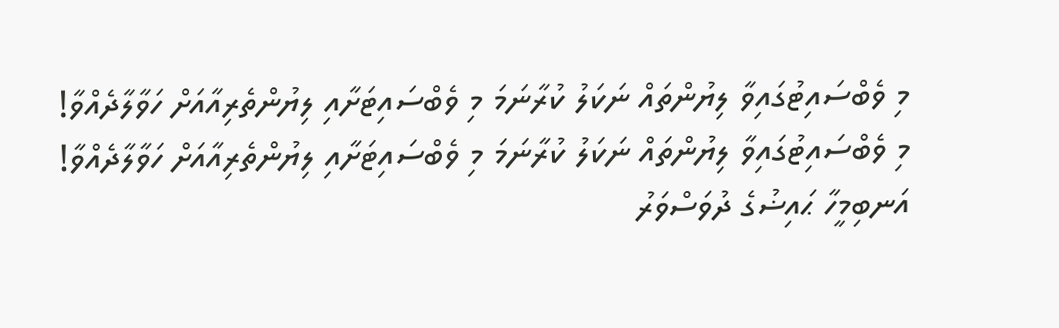މި ވެބްސައިޓުގައިވާ ލިޔުންތައް ނަކަލު ކުރާނަމަ މި ވެބްސައިޓަށާއި ލިޔުންތެރިއާއަށް ހަވާލާދެއްވާ!
މި ވެބްސައިޓުގައިވާ ލިޔުންތައް ނަކަލު ކުރާނަމަ މި ވެބްސައިޓަށާއި ލިޔުންތެރިއާއަށް ހަވާލާދެއްވާ!
އަނބިމީހާ ޙައިޟުގެ ދުވަސްވަރު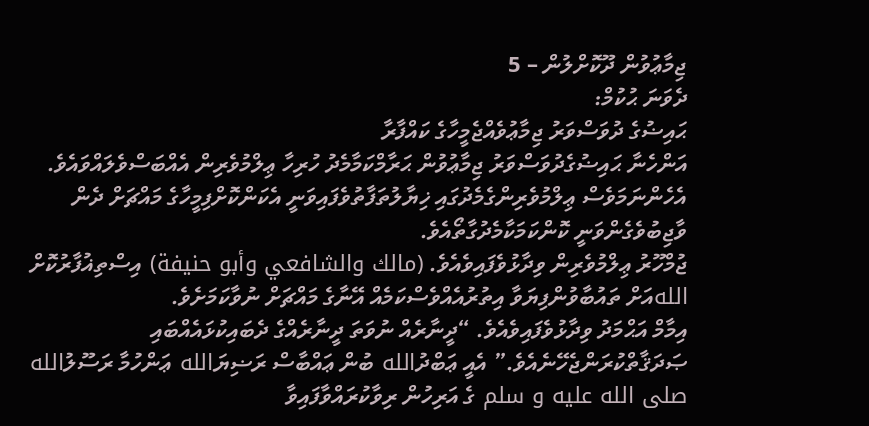ޖިމާޢުވުން ދޫކޮށްލުން – 5
ދެވަނަ ޙުކުމް:
ޙައިޟުގެ ދުވަސްވަރު ޖިމާޢުވެއްޖެމީހާގެ ކައްފާރާ
އަންހެނާ ޙައިޟުގެދުވަސްވަރު ޖިމާޢުވުން ޙަރާމްކަމާމެދު ހުރިހާ ޢިލްމުވެރިން އެއްބަސްވެލައްވައެވެ. އެހެންނަމަވެސް ޢިލްމުވެރިންގެމެދުގައި ޚިޔާލުތަފާތުވެފައިވަނީ އެކަންކޮށްފިމީހާގެ މައްޗަށް ދެން ވާޖިބުވެގެންވަނީ ކޮންކަމަކާމެދުގާތޯއެވެ.
ޖުމްހޫރު ޢިލްމުވެރިން ވިދާޅުވެފައިވެއެވެ. (مالك والشافعي وأبو حنيفة) އިސްތިޣުފާރުކޮށް اللهއަށް ތައުބާވުންފިޔަވާ އިތުރުއެއްވެސްކަމެއް އޭނާގެ މައްޗަށް ނުވާކަމަށެވެ.
އިމާމް އަޙްމަދު ވިދާޅުވެފައިވެއެވެ. “ދީނާރެއް ނުވަތަ ދީނާރެއްގެ ދެބައިކުޅައެއްބައި ޞަދަޤާތްކުރަންޖެހޭނެއެވެ.” އެއީ ޢަބްދުالله ބުން ޢައްބާސް ރަޟިޔަالله ޢަންހުމާ ރަސޫލުالله صلى الله عليه و سلم ގެ އަރިހުން ރިވާކުރައްވާފައިވާ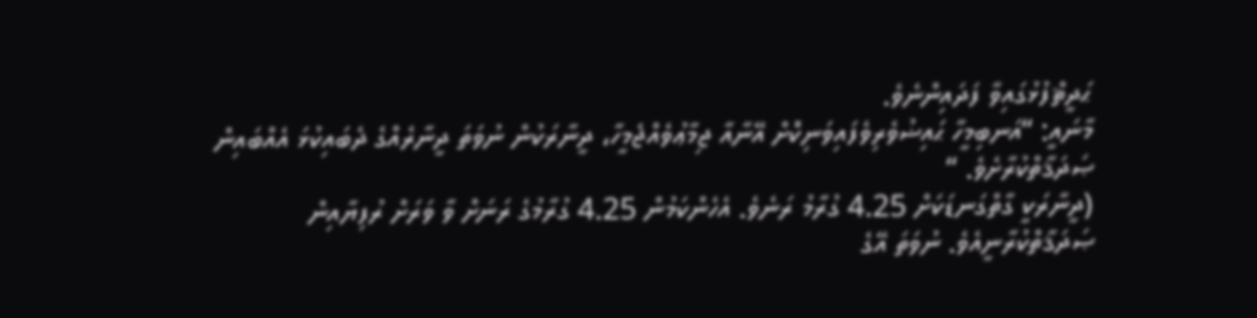ޙަދީޘްފުޅުގައިވާ ފަދައިންނެވެ.
މާނައީ: “އަނބިމީހާ ޙައިޟުވެރިވެފައިވަނިކޮށް އޭނާއާ ޖިމާޢުވެއްޖެމީހާ، ދީނާރަކުން ނުވަތަ ދީނާރެއްގެ ދެބައިކުޅަ އެއްބައިން ޞަދަޤާތްކުރާށެވެ. “
(ދީނާރަކީ ގާތްގަނޑަކަށް 4.25 ގުރާމު ރަނެވެ. އެހެންކަމުން 4.25 ގުރާމުގެ ރަނަށް ވާ ވަރަށް ރުފިޔާއިން ޞަދަޤާތްކުރާނީއެވެ. ނުވަތަ އޭގެ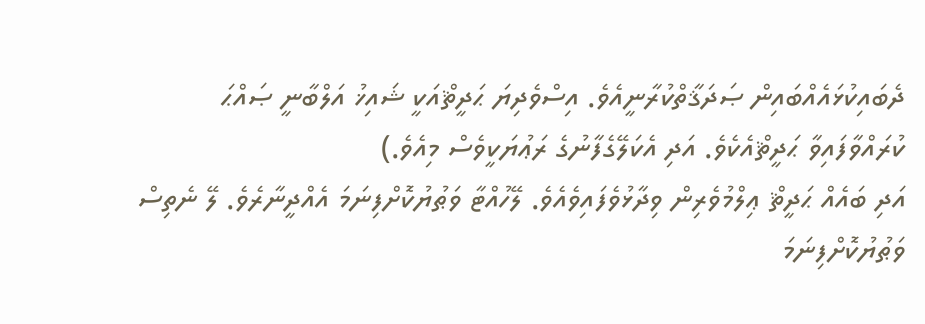ދެބައިކުޅައެއްބައިން ޞަދަޤާތްކުރާނީއެވެ. އިސްވެދިޔަ ޙަދީޘްއަކީ ޝައިޚު އަލްބާނީ ޞައްޙަ ކުރައްވާފައިވާ ޙަދީޘްއެކެވެ. އަދި އެކަލޭގެފާނުގެ ރަޢުޔަކީވެސް މިއެވެ.)
އަދި ބައެއް ޙަދީޘް ޢިލްމުވެރިން ވިދާޅުވެފައިވެއެވެ. ލޭހުއްޓާ ވަޠުޔުކޮށްފިނަމަ އެއްދީނާރެވެ. ލޭ ނެތިސް ވަޠުޔުކޮށްފިނަމަ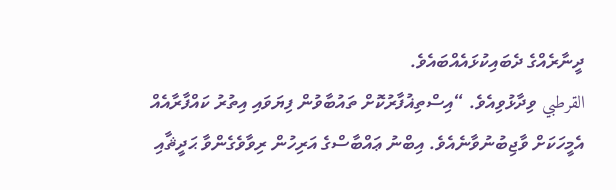ދީނާރެއްގެ ދެބައިކުޅައެއްބައެވެ.
القرطبي ވިދާޅުވިއެވެ. “އިސްތިޣުފާރުކޮށް ތައުބާވުން ފިޔަވައި އިތުރު ކައްފާރާއެއް އެމީހަކަށް ވާޖިބުނުވާނެއެވެ. އިބްނު ޢައްބާސްގެ އަރިހުން ރިވާވެގެންވާ ޙަދީޘާއި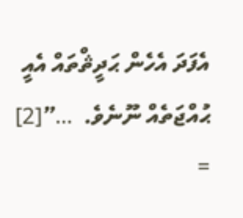އެފަދަ އެހެން ޙަދީޘްތައް އެއީ ޙުއްޖަތެއް ނޫނެވެ.  …”[2]
=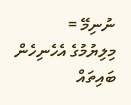ނުނިމޭ =
މިލިޔުމުގެ އެހެނިހެން ބައިތައް